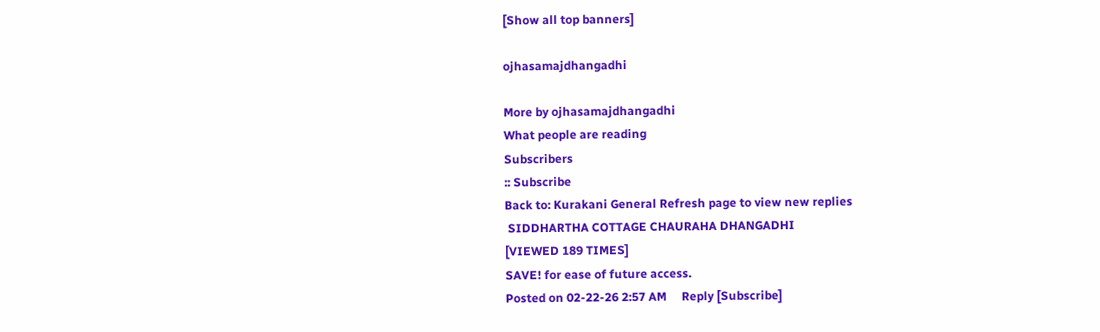[Show all top banners]

ojhasamajdhangadhi

More by ojhasamajdhangadhi
What people are reading
Subscribers
:: Subscribe
Back to: Kurakani General Refresh page to view new replies
 SIDDHARTHA COTTAGE CHAURAHA DHANGADHI
[VIEWED 189 TIMES]
SAVE! for ease of future access.
Posted on 02-22-26 2:57 AM     Reply [Subscribe]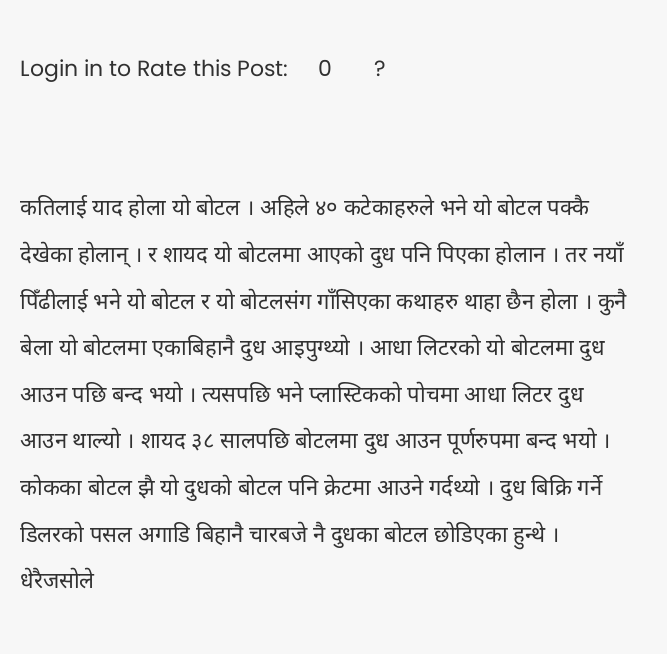Login in to Rate this Post:     0       ?


कतिलाई याद होला यो बोटल । अहिले ४० कटेकाहरुले भने यो बोटल पक्कै देखेका होलान् । र शायद यो बोटलमा आएको दुध पनि पिएका होलान । तर नयाँ पिँढीलाई भने यो बोटल र यो बोटलसंग गाँसिएका कथाहरु थाहा छैन होला । कुनै बेला यो बोटलमा एकाबिहानै दुध आइपुग्थ्यो । आधा लिटरको यो बोटलमा दुध आउन पछि बन्द भयो । त्यसपछि भने प्लास्टिकको पोचमा आधा लिटर दुध आउन थाल्यो । शायद ३८ सालपछि बोटलमा दुध आउन पूर्णरुपमा बन्द भयो ।
कोकका बोटल झै यो दुधको बोटल पनि क्रेटमा आउने गर्दथ्यो । दुध बिक्रि गर्ने डिलरको पसल अगाडि बिहानै चारबजे नै दुधका बोटल छोडिएका हुन्थे । धेरैजसोले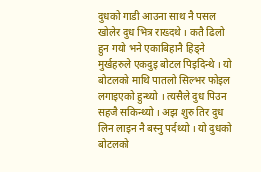दुधको गाडी आउना साथ नै पसल खोलेर दुध भित्र राख्दथे । कतै ढिलो हुन गयो भने एकाबिहानै हिड्ने मुर्खहरुले एकदुइ बोटल पिइदिन्थे । यो बोटलको माथि पातलो सिल्भर फोइल लगाइएको हुन्थ्यो । त्यसैले दुध पिउन सहजै सकिन्थ्यो । अझ शुरु तिर दुध लिन लाइन नै बस्नु पर्दथ्यो । यो दुधको बोटलको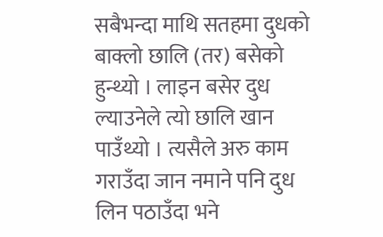सबैभन्दा माथि सतहमा दुधको बाक्लो छालि (तर) बसेको हुन्थ्यो । लाइन बसेर दुध ल्याउनेले त्यो छालि खान पाउँथ्यो । त्यसैले अरु काम गराउँदा जान नमाने पनि दुध लिन पठाउँदा भने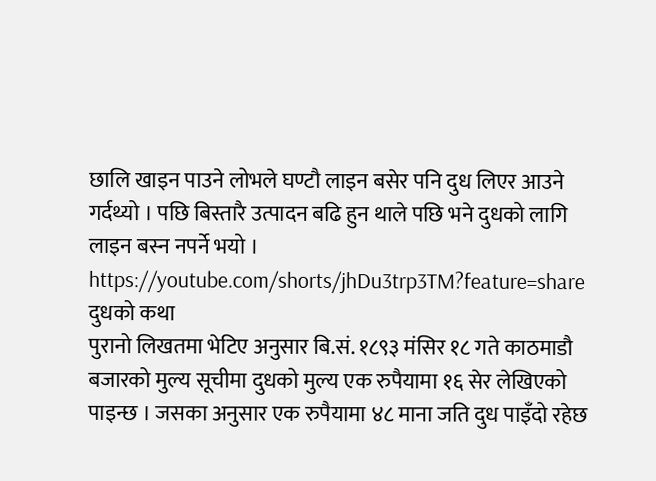छालि खाइन पाउने लोभले घण्टौ लाइन बसेर पनि दुध लिएर आउने गर्दथ्यो । पछि बिस्तारै उत्पादन बढि हुन थाले पछि भने दुधको लागि लाइन बस्न नपर्ने भयो ।
https://youtube.com/shorts/jhDu3trp3TM?feature=share
दुधको कथा
पुरानो लिखतमा भेटिए अनुसार बि.सं. १८९३ मंसिर १८ गते काठमाडौ बजारको मुल्य सूचीमा दुधको मुल्य एक रुपैयामा १६ सेर लेखिएको पाइन्छ । जसका अनुसार एक रुपैयामा ४८ माना जति दुध पाइँदो रहेछ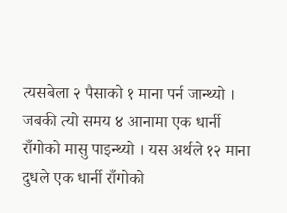त्यसबेला २ पैसाको १ माना पर्न जान्थ्यो । जबकी त्यो समय ४ आनामा एक धार्नी राँगोको मासु पाइन्थ्यो । यस अर्थले १२ माना दुधले एक धार्नी राँगोको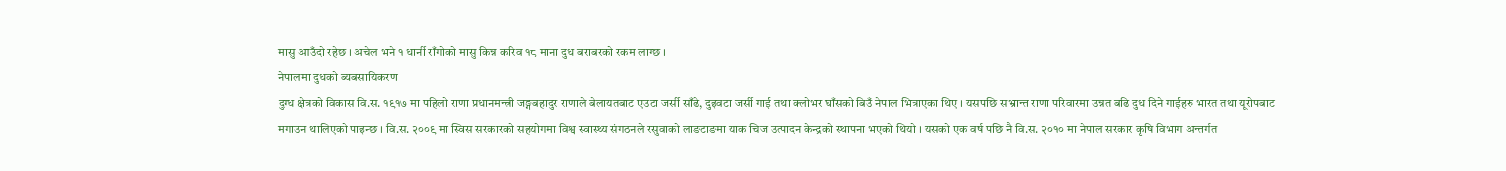मासु आउँदो रहेछ । अचेल भने १ धार्नी राँगोको मासु किन्न करिव १८ माना दुध बराबरको रकम लाग्छ ।
नेपालमा दुधको ब्यबसायिकरण
दुग्ध क्षेत्रको विकास वि.स. १९१७ मा पहिलो राणा प्रधानमन्त्री जङ्गबहादुर राणाले बेलायतबाट एउटा जर्सी साँढे, दुइवटा जर्सी गाई तथा क्लोभर घाँसको बिउँ नेपाल भित्राएका थिए । यसपछि सभ्रान्त राणा परिवारमा उन्नत बढि दुध दिने गाईहरु भारत तथा यूरोपबाट मगाउन थालिएको पाइन्छ । वि.स. २००९ मा स्विस सरकारको सहयोगमा विश्व स्वास्थ्य संगठनले रसुवाको लाङटाङमा याक चिज उत्पादन केन्द्रको स्थापना भएको थियो । यसको एक वर्ष पछि नै वि.स. २०१० मा नेपाल सरकार कृषि विभाग अन्तर्गत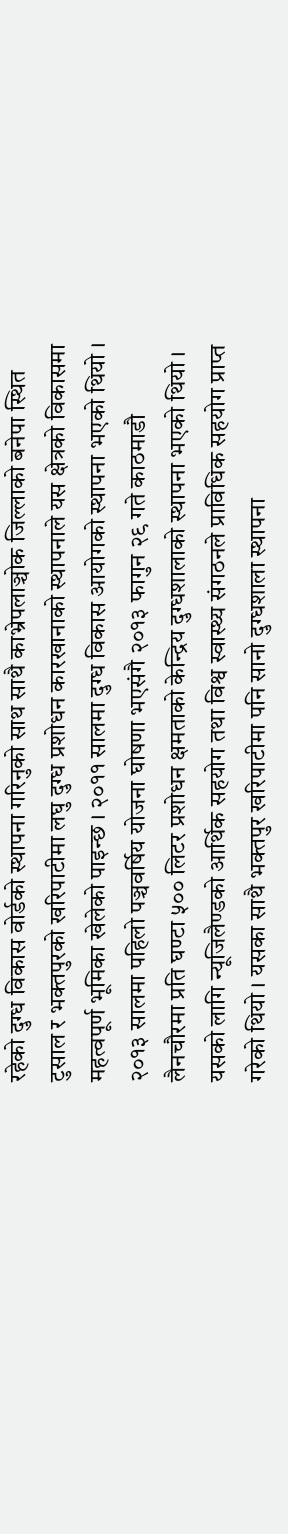रहेको दुग्ध विकास वोर्डको स्थापना गरिनुको साथ साथै काभ्रेपलाञ्चोक जिल्लाको बनेपा स्थित टुसाल र भक्तपुरको खरिपाटीमा लघु दुग्ध प्रशोधन कारखानाको स्थापनाले यस क्षेत्रको विकासमा महत्वपूर्ण भूमिका खेलेको पाइन्छ । २०११ सालमा दुग्ध विकास आयोगको स्थापना भएको थियो ।
२०१३ सालमा पहिलो पञ्चवर्षिय योजना घोषणा भएसंगै २०१३ फागुन २९ गते काठमाडौ लैनचौरमा प्रति घण्टा ५०० लिटर प्रशोधन क्षमताको केन्द्रिय दुग्धशालाको स्थापना भएको थियो । यसको लागि न्यूजिलैण्डको आर्थिक सहयोग तथा विश्व स्वास्थ्य संगठनले प्राविधिक सहयोग प्राप्त गरेको थियो । यसका साथै भक्तपुर खरिपाटीमा पनि सानो दुग्धशाला स्थापना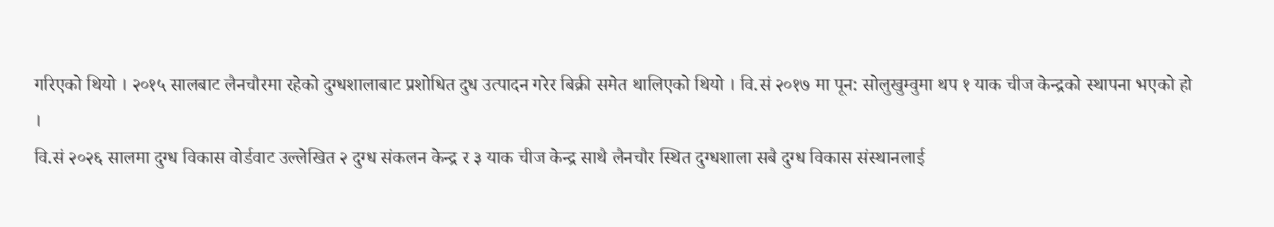गरिएको थियो । २०१५ सालबाट लैनचौरमा रहेको दुग्धशालाबाट प्रशोधित दुध उत्पादन गरेर बिक्री समेत थालिएको थियो । वि.सं २०१७ मा पून: सोलुखुम्वुमा थप १ याक चीज केन्द्रको स्थापना भएको हो ।
वि.सं २०२६ सालमा दुग्ध विकास वोर्डवाट उल्लेखित २ दुग्ध संकलन केन्द्र र ३ याक चीज केन्द्र साथै लैनचौर स्थित दुग्धशाला सबै दुग्ध विकास संस्थानलाई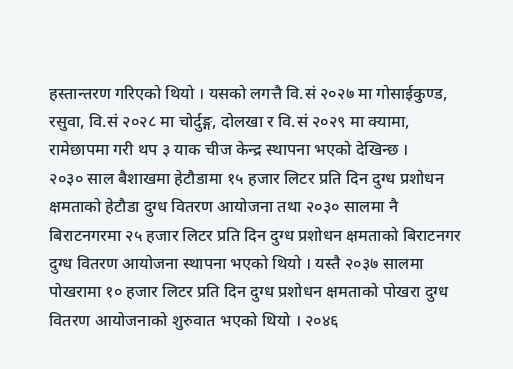हस्तान्तरण गरिएको थियो । यसको लगत्तै वि.सं २०२७ मा गोसाईकुण्ड, रसुवा, वि.सं २०२८ मा चोर्दुङ्ग, दोलखा र वि.सं २०२९ मा क्यामा, रामेछापमा गरी थप ३ याक चीज केन्द्र स्थापना भएको देखिन्छ ।
२०३० साल बैशाखमा हेटौडामा १५ हजार लिटर प्रति दिन दुग्ध प्रशोधन क्षमताको हेटौडा दुग्ध वितरण आयोजना तथा २०३० सालमा नै बिराटनगरमा २५ हजार लिटर प्रति दिन दुग्ध प्रशोधन क्षमताको बिराटनगर दुग्ध वितरण आयोजना स्थापना भएको थियो । यस्तै २०३७ सालमा पोखरामा १० हजार लिटर प्रति दिन दुग्ध प्रशोधन क्षमताको पोखरा दुग्ध वितरण आयोजनाको शुरुवात भएको थियो । २०४६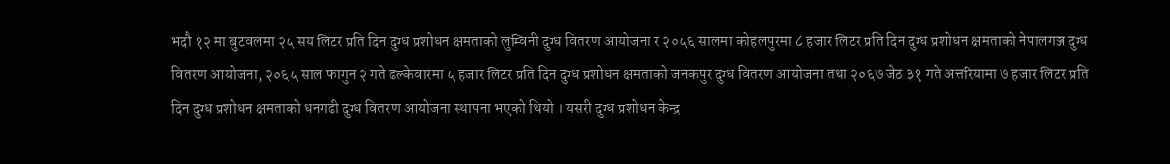भदौ १२ मा बुटवलमा २५ सय लिटर प्रति दिन दुग्ध प्रशोधन क्षमताको लुम्विनी दुग्ध वितरण आयोजना र २०५६ सालमा कोहलपुरमा ८ हजार लिटर प्रति दिन दुग्ध प्रशोधन क्षमताको नेपालगञ्ज दुग्ध वितरण आयोजना, २०६५ साल फागुन २ गते ढल्केवारमा ५ हजार लिटर प्रति दिन दुग्ध प्रशोधन क्षमताको जनकपुर दुग्ध वितरण आयोजना तथा २०६७ जेठ ३१ गते अत्तरियामा ७ हजार लिटर प्रति दिन दुग्ध प्रशोधन क्षमताको धनगढी दुग्ध वितरण आयोजना स्थापना भएको थियो । यसरी दुग्ध प्रशोधन केन्द्र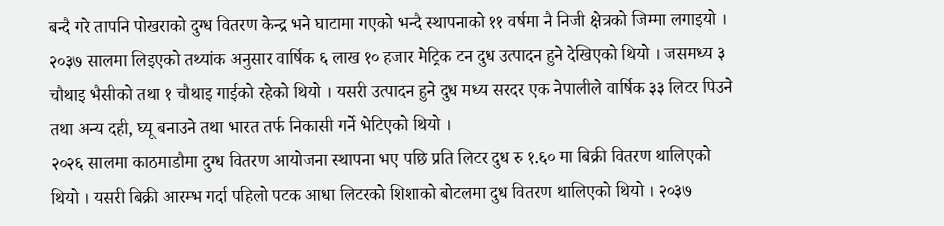बन्दै गरे तापनि पोखराको दुग्ध वितरण केन्द्र भने घाटामा गएको भन्दै स्थापनाको ११ वर्षमा नै निजी क्षेत्रको जिम्मा लगाइयो ।
२०३७ सालमा लिइएको तथ्यांक अनुसार वार्षिक ६ लाख १० हजार मेट्रिक टन दुध उत्पादन हुने देखिएको थियो । जसमध्य ३ चौथाइ भैसीको तथा १ चौथाइ गाईको रहेको थियो । यसरी उत्पादन हुने दुध मध्य सरदर एक नेपालीले वार्षिक ३३ लिटर पिउने तथा अन्य दही, घ्यू बनाउने तथा भारत तर्फ निकासी गर्ने भेटिएको थियो ।
२०२६ सालमा काठमाडौमा दुग्ध वितरण आयोजना स्थापना भए पछि प्रति लिटर दुध रु १.६० मा बिक्री वितरण थालिएको थियो । यसरी बिक्री आरम्भ गर्दा पहिलो पटक आधा लिटरको शिशाको बोटलमा दुध वितरण थालिएको थियो । २०३७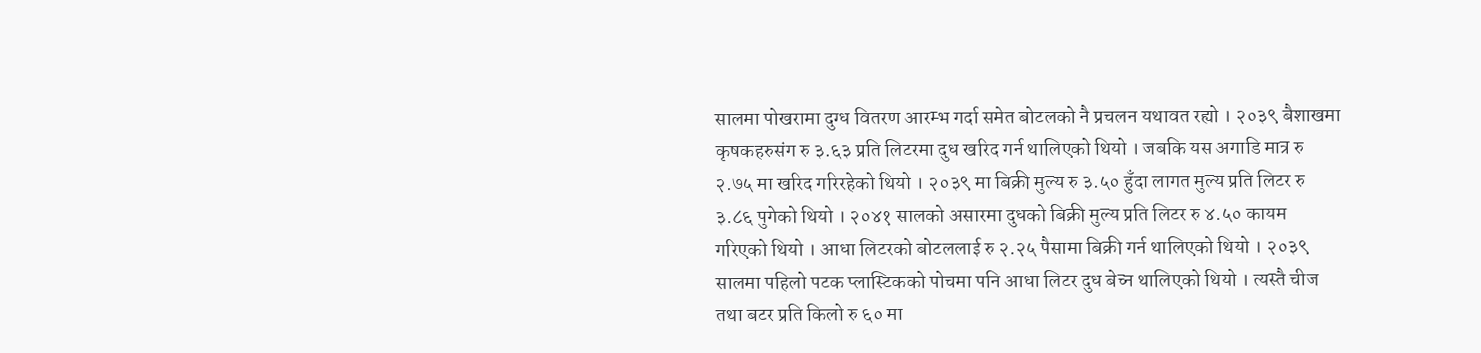सालमा पोखरामा दुग्ध वितरण आरम्भ गर्दा समेत बोटलको नै प्रचलन यथावत रह्यो । २०३९ बैशाखमा कृषकहरुसंग रु ३.६३ प्रति लिटरमा दुध खरिद गर्न थालिएको थियो । जबकि यस अगाडि मात्र रु २.७५ मा खरिद गरिरहेको थियो । २०३९ मा बिक्री मुल्य रु ३.५० हुँदा लागत मुल्य प्रति लिटर रु ३.८६ पुगेको थियो । २०४१ सालको असारमा दुधको बिक्री मुल्य प्रति लिटर रु ४.५० कायम गरिएको थियो । आधा लिटरको बोटललाई रु २.२५ पैसामा बिक्री गर्न थालिएको थियो । २०३९ सालमा पहिलो पटक प्लास्टिकको पोचमा पनि आधा लिटर दुध बेच्न थालिएको थियो । त्यस्तै चीज तथा बटर प्रति किलो रु ६० मा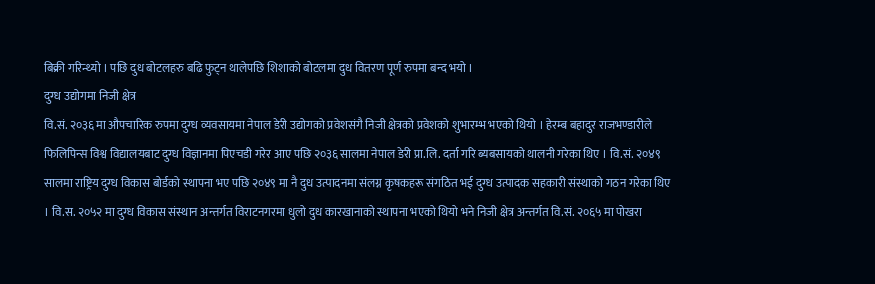बिक्री गरिन्थ्यो । पछि दुध बोटलहरु बढि फुट्न थालेपछि शिशाको बोटलमा दुध वितरण पूर्ण रुपमा बन्द भयो ।
दुग्ध उद्योगमा निजी क्षेत्र
वि.सं. २०३६ मा औपचारिक रुपमा दुग्ध व्यवसायमा नेपाल डेरी उद्योगको प्रवेशसंगै निजी क्षेत्रको प्रवेशको शुभारम्भ भएको थियो । हेरम्ब बहादुर राजभण्डारीले फिलिपिन्स विश्व विद्यालयबाट दुग्ध विज्ञानमा पिएचडी गरेर आए पछि २०३६ सालमा नेपाल डेरी प्रा.लि. दर्ता गरि ब्यबसायको थालनी गरेका थिए । वि.सं. २०४९ सालमा राष्ट्रिय दुग्ध विकास बोर्डको स्थापना भए पछि २०४९ मा नै दुध उत्पादनमा संलग्न कृषकहरू संगठित भई दुग्ध उत्पादक सहकारी संस्थाको गठन गरेका थिए । वि.स. २०५२ मा दुग्ध विकास संस्थान अन्तर्गत विराटनगरमा धुलो दुध कारखानाको स्थापना भएको थियो भने निजी क्षेत्र अन्तर्गत वि.सं. २०६५ मा पोखरा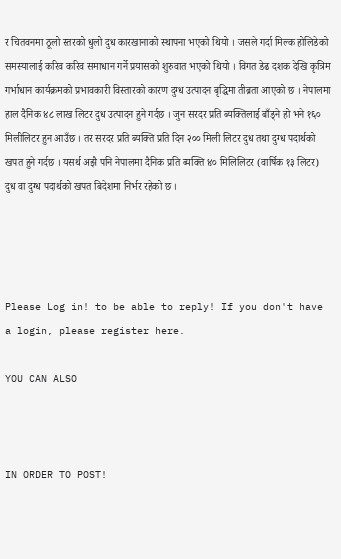र चितवनमा ठूलो स्तरको धुलो दुध कारखानाको स्थापना भएको थियो । जसले गर्दा मिल्क होलिडेको समस्यालाई करिव करिव समाधान गर्ने प्रयासको शुरुवात भएको थियो । विगत डेढ दशक देखि कृत्रिम गर्भाधान कार्यक्रमको प्रभावकारी विस्तारको कारण दुग्ध उत्पादन बृद्धिमा तीब्रता आएको छ । नेपालमा हाल दैनिक ४८ लाख लिटर दुध उत्पादन हुने गर्दछ । जुन सरदर प्रति ब्यक्तिलाई बाँड्ने हो भने १६० मिलीलिटर हुन आउँछ । तर सरदर प्रति ब्यक्ति प्रति दिन २०० मिली लिटर दुध तथा दुग्ध पदार्थको खपत हुने गर्दछ । यसर्थ अझै पनि नेपालमा दैनिक प्रति ब्यक्ति ४० मिलिलिटर (वार्षिक १३ लिटर) दुध वा दुग्ध पदार्थको खपत बिदेशमा निर्भर रहेको छ ।




Please Log in! to be able to reply! If you don't have a login, please register here.

YOU CAN ALSO



IN ORDER TO POST!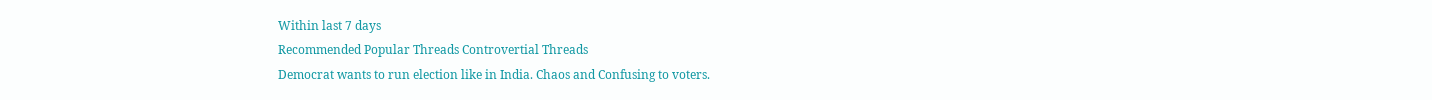Within last 7 days
Recommended Popular Threads Controvertial Threads
Democrat wants to run election like in India. Chaos and Confusing to voters.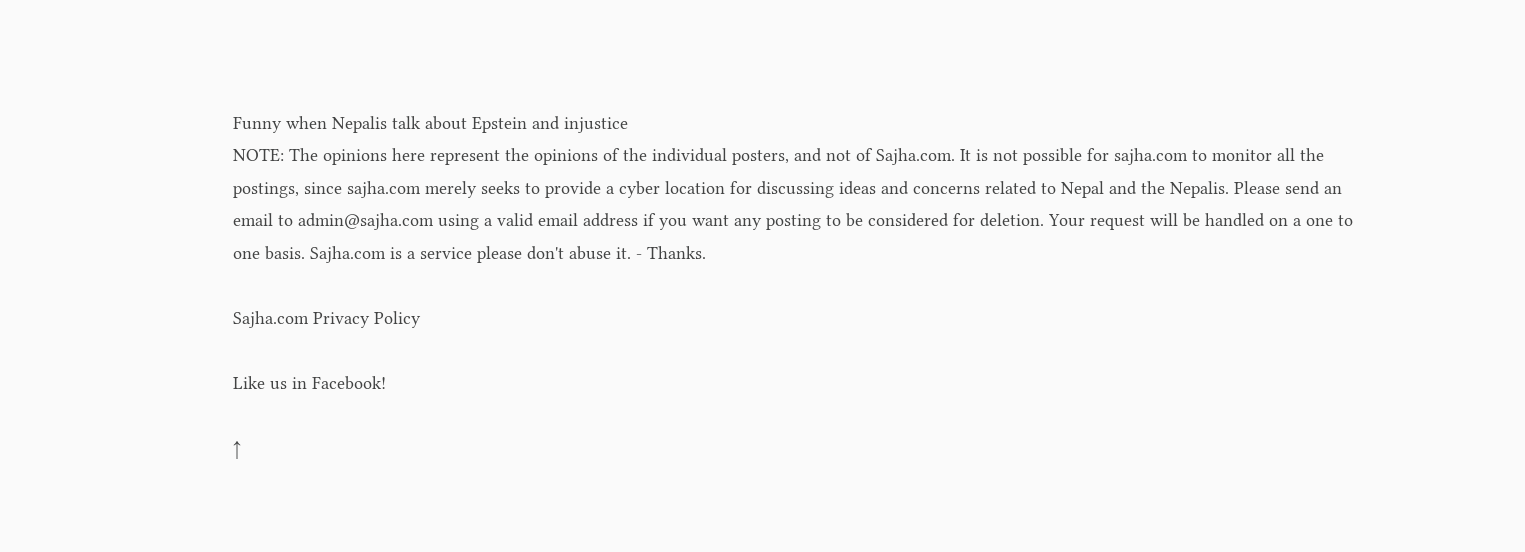Funny when Nepalis talk about Epstein and injustice
NOTE: The opinions here represent the opinions of the individual posters, and not of Sajha.com. It is not possible for sajha.com to monitor all the postings, since sajha.com merely seeks to provide a cyber location for discussing ideas and concerns related to Nepal and the Nepalis. Please send an email to admin@sajha.com using a valid email address if you want any posting to be considered for deletion. Your request will be handled on a one to one basis. Sajha.com is a service please don't abuse it. - Thanks.

Sajha.com Privacy Policy

Like us in Facebook!

↑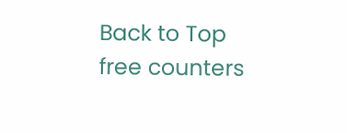Back to Top
free counters